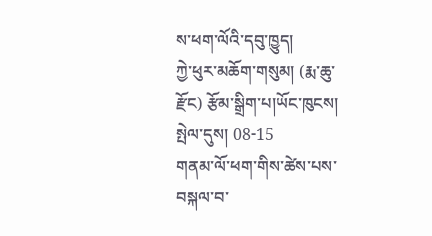ས་ཕག་ལོའི་དབུ་ཁྱུད།
ཀྱེ་ཕུར་མཆོག་གསུམ། (རྨ་ཆུ་རྫོང) རྩོམ་སྒྲིག་པ།ཡོང་ཁུངས། སྤེལ་དུས། 08-15
གནམ་ལོ་ཕག་གིས་ཚེས་པས་བསྐལ་བ་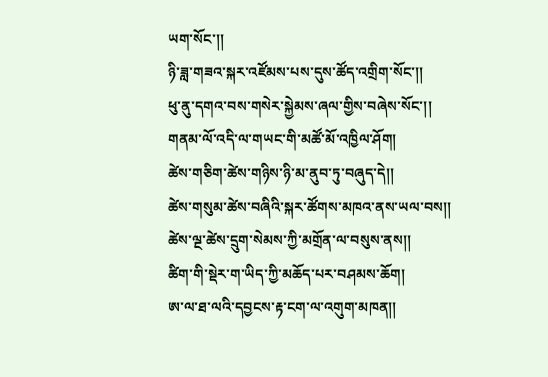ཡག་སོང་།།
ཉི་ཟླ་གཟའ་སྐར་འཛོམས་པས་དུས་ཚོད་འགྲིག་སོང་།།
ཕུ་ནུ་དགའ་བས་གསེར་སྐྱེམས་ཞལ་གྱིས་བཞེས་སོང་།།
གནམ་ལོ་འདི་ལ་གཡང་གི་མཚོ་མོ་འཁྱིལ་ཤོག།
ཚེས་གཅིག་ཚེས་གཉིས་ཉི་མ་ནུབ་ཏུ་བཞུད་དེ།།
ཚེས་གསུམ་ཚེས་བཞིའི་སྐར་ཚོགས་མཁའ་ནས་ཡལ་བས།།
ཚེས་ལྔ་ཚེས་དྲུག་སེམས་ཀྱི་མགྲོན་ལ་བསུས་ནས།།
ཚིག་གི་སྡེར་ག་ཡིད་ཀྱི་མཆོད་པར་བཤམས་ཆོག།
ཨ་ལ་ཐ་ལའི་དབྱངས་རྟ་ངག་ལ་འགུག་མཁན།།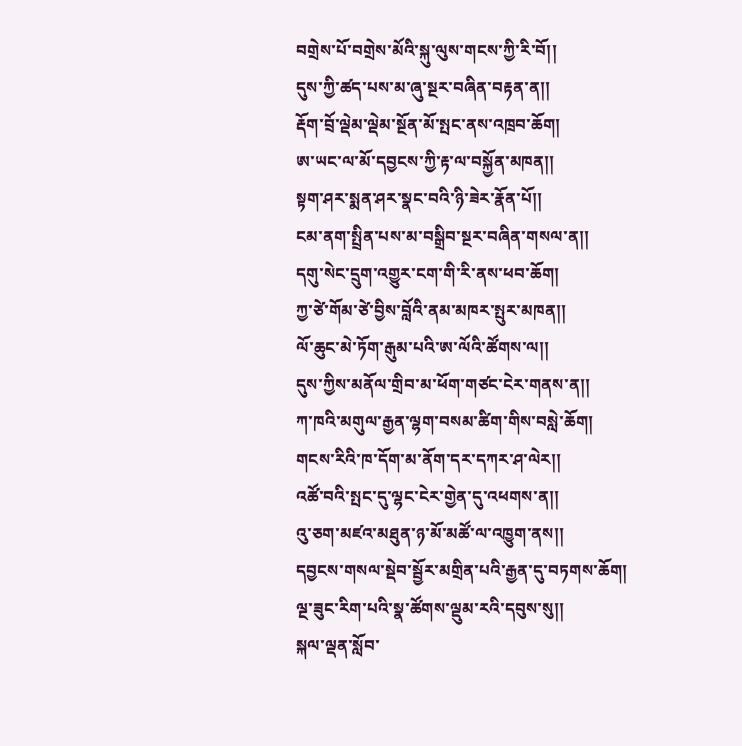བགྲེས་པོ་བགྲེས་མོའི་སྐུ་ལུས་གངས་ཀྱི་རི་བོ།།
དུས་ཀྱི་ཚད་པས་མ་ཞུ་སྔར་བཞིན་བརྟན་ན།།
རྡོག་བྲོ་ལྡེམ་ལྡེམ་སྔོན་མོ་སྤང་ནས་འཁྲབ་ཆོག།
ཨ་ཡང་ལ་མོ་དབྱངས་ཀྱི་རྟ་ལ་བསྐྱོན་མཁན།།
སྟག་ཤར་སྨན་ཤར་སྣང་བའི་ཉི་ཟེར་རྣོན་པོ།།
ངམ་ནག་སྤྲིན་པས་མ་བསྒྲིབ་སྔར་བཞིན་གསལ་ན།།
དགུ་སེང་དྲུག་འགྱུར་ངག་གི་རི་ནས་ཕབ་ཆོག།
ཀྱ་ཙེ་གོམ་ཙེ་བྱིས་བློའི་ནམ་མཁར་སྤུར་མཁན།།
ལོ་ཆུང་མེ་ཏོག་རྒུམ་པའི་ཨ་ལོའི་ཚོགས་ལ།།
དུས་ཀྱིས་མནོལ་གྲིབ་མ་ཕོག་གཙང་ངེར་གནས་ན།།
ཀ་ཁའི་མགུལ་རྒྱན་ལྷག་བསམ་ཚིག་གིས་བསླེ་ཆོག།
གངས་རིའི་ཁ་དོག་མ་ནོག་དར་དཀར་ཤ་ལེར།།
འཚོ་བའི་སྤང་དུ་ལྷང་ངེར་གྱེན་དུ་འཕགས་ན།།
འུ་ཅག་མཛའ་མཐུན་ཉ་མོ་མཚོ་ལ་འཁྱུག་ནས།།
དབྱངས་གསལ་སྡེབ་སྦྱོར་མགྲིན་པའི་རྒྱན་དུ་བཏགས་ཆོག།
ལྔ་ཟུང་རིག་པའི་སྣ་ཚོགས་ལྡུམ་རའི་དབུས་སུ།།
སྐལ་ལྡན་སློབ་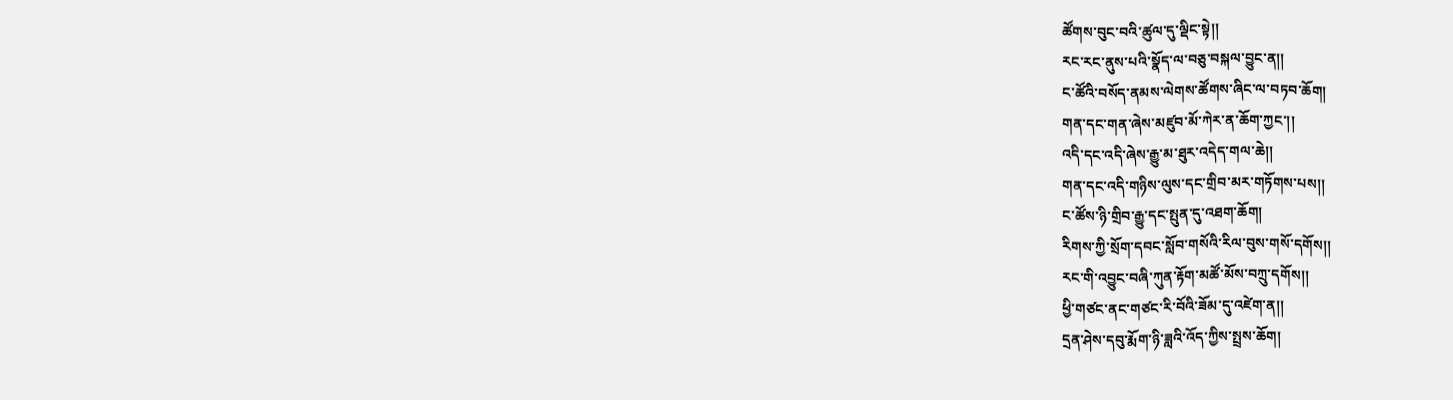ཚོགས་བུང་བའི་ཚུལ་དུ་ལྡིང་སྟེ།།
རང་རང་ནུས་པའི་སྣོད་ལ་བཅུ་བསྐལ་བྱུང་ན།།
ང་ཚོའི་བསོད་ནམས་ལེགས་ཚོགས་ཞིང་ལ་བཏབ་ཆོག།
གན་དང་གན་ཞེས་མཛུབ་མོ་ཀེར་ན་ཆོག་ཀྱང་།།
འདི་དང་འདི་ཞེས་རྒྱུ་མ་ཐུར་འདེད་གལ་ཆེ།།
གན་དང་འདི་གཉིས་ལུས་དང་གྲིབ་མར་གཏོགས་པས།།
ང་ཚོས་ཉི་གྲིབ་རྒྱུ་དང་སྤུན་དུ་འཐག་ཆོག།
རིགས་ཀྱི་སྲོག་དབང་སློབ་གསོའི་རིལ་བུས་གསོ་དགོས།།
རང་གི་འབྱུང་བཞི་ཀུན་རྟོག་མཚོ་མོས་བཀྲུ་དགོས།།
ཕྱི་གཙང་ནང་གཙང་རི་བོའི་ཟོམ་དུ་འཛེག་ན།།
དྲན་ཤེས་དབུ་རྨོག་ཉི་ཟླའི་འོད་ཀྱིས་སྤྲས་ཆོག།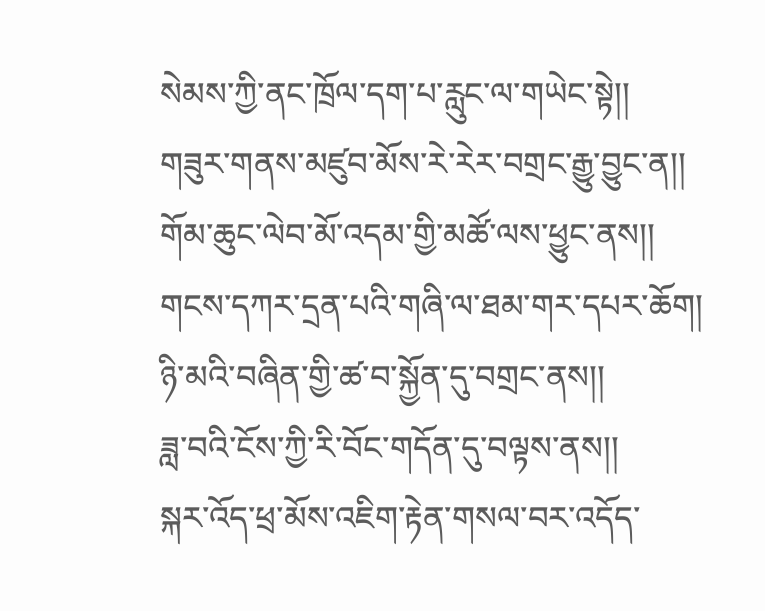སེམས་ཀྱི་ནང་ཁྲོལ་དག་པ་རླུང་ལ་གཡེང་སྟེ།།
གཟུར་གནས་མཛུབ་མོས་རེ་རེར་བགྲང་རྒྱུ་བྱུང་ན།།
གོམ་ཆུང་ལེབ་མོ་འདམ་གྱི་མཚོ་ལས་ཕྱུང་ནས།།
གངས་དཀར་དྲན་པའི་གཞི་ལ་ཐམ་གར་དཔར་ཆོག།
ཉི་མའི་བཞིན་གྱི་ཚ་བ་སྐྱོན་དུ་བགྲང་ནས།།
ཟླ་བའི་ངོས་ཀྱི་རི་བོང་གདོན་དུ་བལྟས་ནས།།
སྐར་འོད་ཕྲ་མོས་འཇིག་རྟེན་གསལ་བར་འདོད་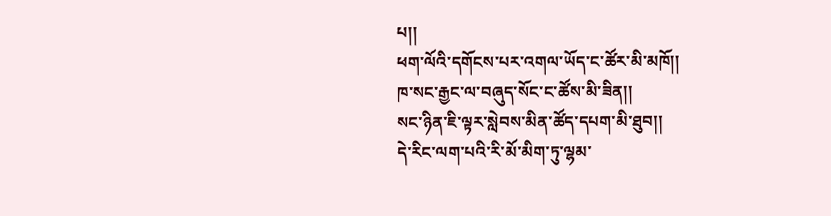པ།།
ཕག་ལོའི་དགོངས་པར་འགལ་ཡོད་ང་ཚོར་མི་མཁོ།།
ཁ་སང་རྒྱང་ལ་བཞུད་སོང་ང་ཚོས་མི་ཟིན།།
སང་ཉིན་ཇི་ལྟར་སླེབས་མིན་ཚོད་དཔག་མི་ཐུབ།།
དེ་རིང་ལག་པའི་རི་མོ་མིག་ཏུ་ལྷམ་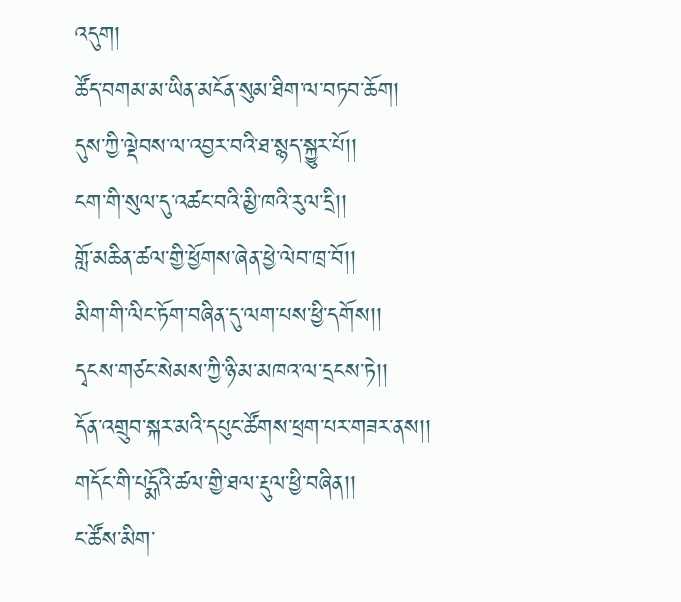འདུག།
ཚོད་བགམ་མ་ཡིན་མངོན་སུམ་ཐིག་ལ་བཏབ་ཆོག།
དུས་ཀྱི་ལྡེབས་ལ་འབྱར་བའི་ཐ་སྙད་སྐྱུར་པོ།།
ངག་གི་སུལ་དུ་འཚང་བའི་མྱི་ཁའི་རུལ་དྲི།།
གློ་མཆིན་ཚལ་གྱི་ཕྱོགས་ཞེན་ཕྱེ་ལེབ་ཁྲ་བོ།།
མིག་གི་ལིང་ཏོག་བཞིན་དུ་ལག་པས་ཕྱི་དགོས།།
དྭངས་གཙང་སེམས་ཀྱི་ཉི་མ་མཁའ་ལ་དྲངས་ཏེ།།
དོན་འགྲུབ་སྐར་མའི་དཔུང་ཚོགས་ཕྲག་པར་གཟར་ནས།།
གདོང་གི་པདྨོའི་ཚལ་གྱི་ཐལ་རྡུལ་ཕྱི་བཞིན།།
ང་ཚོས་མིག་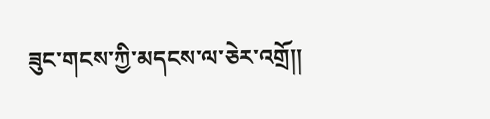ཟུང་གངས་ཀྱི་མདངས་ལ་ཅེར་འགྲོ།།